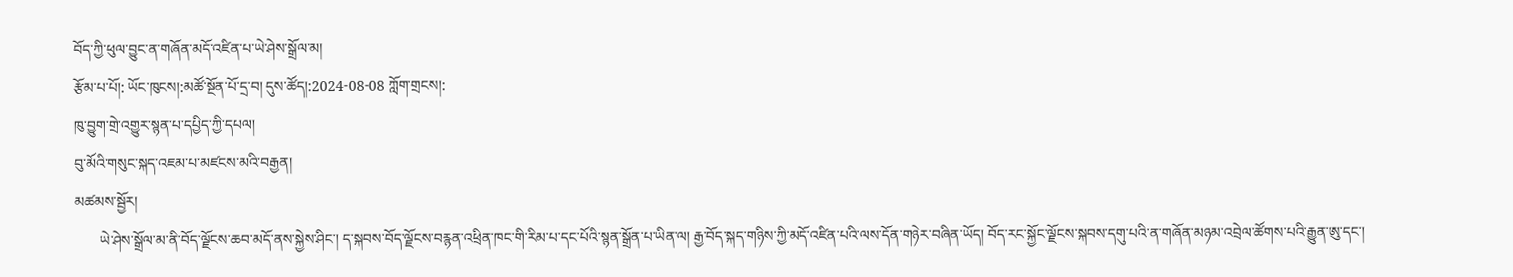བོད་ཀྱི་ཕུལ་བྱུང་ན་གཞོན་མདོ་འཛིན་པ་ཡེ་ཤེས་སྒྲོལ་མ།
རྩོམ་པ་པོ།: ཡོང་ཁུངས།:མཚོ་སྔོན་པོ་དྲ་བ། དུས་ཚོད།:2024-08-08 ཀློག་གྲངས།:
ཁུ་བྱུག་གྲེ་འགྱུར་སྙན་པ་དཔྱིད་ཀྱི་དཔལ།
བུ་མོའི་གསུང་སྐད་འཇམ་པ་མཛངས་མའི་བརྒྱན།
མཚམས་སྦྱོར།
       ཡེ་ཤེས་སྒྲོལ་མ་ནི་བོད་ལྗོངས་ཆབ་མདོ་ནས་སྐྱེས་ཤིང་། ད་སྐབས་བོད་ལྗོངས་བརྙན་འཕྲིན་ཁང་གི་རིམ་པ་དང་པོའི་སྙན་སྒྲོན་པ་ཡིན་ལ། རྒྱ་བོད་སྐད་གཉིས་ཀྱི་མདོ་འཛིན་པའི་ལས་དོན་གཉེར་བཞིན་ཡོད། བོད་རང་སྐྱོང་ལྗོངས་སྐབས་དགུ་པའི་ན་གཞོན་མཉམ་འབྲེལ་ཚོགས་པའི་རྒྱུན་ཨུ་དང་།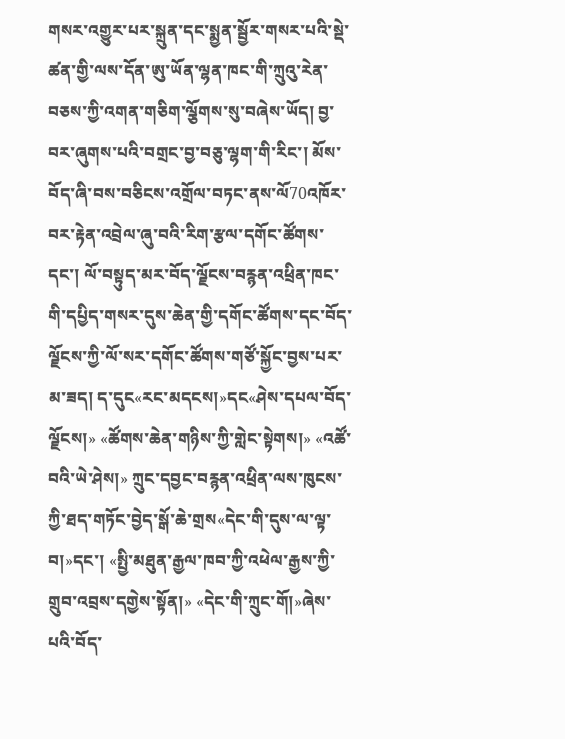གསར་འགྱུར་པར་སྐྲུན་དང་སྨྱན་སྦྱོར་གསར་པའི་སྡེ་ཚན་གྱི་ལས་དོན་ཨུ་ཡོན་ལྷན་ཁང་གི་ཀྲུའུ་རེན་བཅས་ཀྱི་འགན་གཅིག་ལྕོགས་སུ་བཞེས་ཡོད། བྱ་བར་ཞུགས་པའི་བགྲང་བྱ་བཅུ་ལྷག་གི་རིང་། མོས་བོད་ཞི་བས་བཅིངས་འགྲོལ་བཏང་ནས་ལོ70འཁོར་བར་རྟེན་འབྲེལ་ཞུ་བའི་རིག་རྩལ་དགོང་ཚོགས་དང་། ལོ་བསྟུད་མར་བོད་ལྗོངས་བརྙན་འཕྲིན་ཁང་གི་དཔྱིད་གསར་དུས་ཆེན་གྱི་དགོང་ཚོགས་དང་བོད་ལྗོངས་ཀྱི་ལོ་སར་དགོང་ཚོགས་གཙོ་སྐྱོང་བྱས་པར་མ་ཟད། ད་དུང«རང་མདངས།»དང«ཤེས་དཔལ་བོད་ལྗོངས།» «ཚོགས་ཆེན་གཉིས་ཀྱི་གླེང་སྟེགས།» «འཚོ་བའི་ཡེ་ཤེས།» ཀྲུང་དབྱང་བརྙན་འཕྲིན་ལས་ཁུངས་ཀྱི་ཐད་གཏོང་བྱེད་སྒོ་ཆེ་གྲས«དེང་གི་དུས་ལ་ལྟ་བ།»དང་། «སྤྱི་མཐུན་རྒྱལ་ཁབ་ཀྱི་འཕེལ་རྒྱས་ཀྱི་གྲུབ་འབྲས་དགྱེས་སྟོན།» «དེང་གི་ཀྲུང་གོ།»ཞེས་པའི་བོད་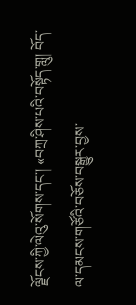ལྗོངས་ཀྱི་ལེའུ་སོགས་དང་། «བཀྲ་ཤིས་པའི་བསྟོད་གླུ། བོད་ལ་དམངས་གཙོའི་བཅོས་བསྒྱུར་བྱས་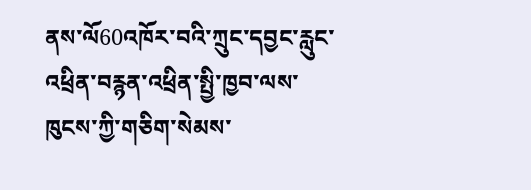ནས་ལོ60འཁོར་བའི་ཀྲུང་དབྱང་རླུང་འཕྲིན་བརྙན་འཕྲིན་སྤྱི་ཁྱབ་ལས་ཁུངས་ཀྱི་གཅིག་སེམས་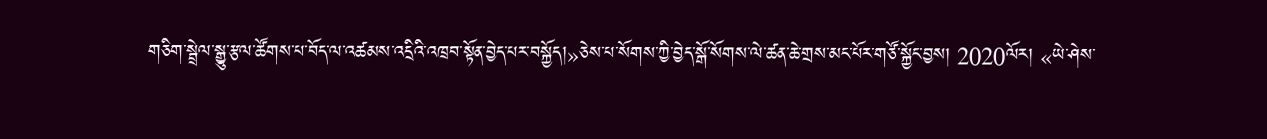གཅིག་སྦྲེལ་སྒྱུ་རྩལ་ཚོགས་པ་བོད་ལ་འཚམས་འདྲིའི་འཁྲབ་སྟོན་བྱེད་པར་བསྐྱོད།»ཅེས་པ་སོགས་ཀྱི་བྱེད་སྒོ་སོགས་ལེ་ཚན་ཆེ་གྲས་མང་པོར་གཙོ་སྐྱོང་བྱས། 2020ལོར། «ཡེ་ཤེས་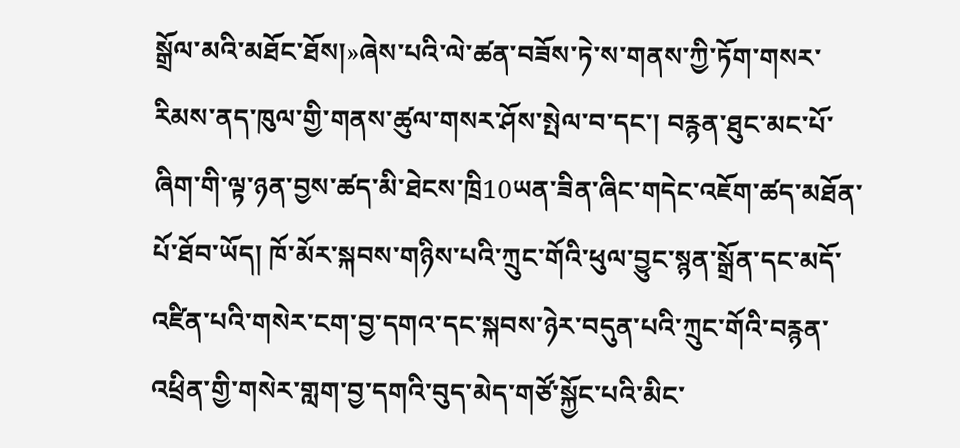སྒྲོལ་མའི་མཐོང་ཐོས།»ཞེས་པའི་ལེ་ཚན་བཟོས་ཏེ་ས་གནས་ཀྱི་ཏོག་གསར་རིམས་ནད་ཁུལ་གྱི་གནས་ཚུལ་གསར་ཤོས་སྤེལ་བ་དང་། བརྙན་ཐུང་མང་པོ་ཞིག་གི་ལྟ་ཉན་བྱས་ཚད་མི་ཐེངས་ཁྲི10ཡན་ཟིན་ཞིང་གདེང་འཇོག་ཚད་མཐོན་པོ་ཐོབ་ཡོད། ཁོ་མོར་སྐབས་གཉིས་པའི་ཀྲུང་གོའི་ཕུལ་བྱུང་སྙན་སྒྲོན་དང་མདོ་འཛིན་པའི་གསེར་ངག་བྱ་དགའ་དང་སྐབས་ཉེར་བདུན་པའི་ཀྲུང་གོའི་བརྙན་འཕྲིན་གྱི་གསེར་གླག་བྱ་དགའི་བུད་མེད་གཙོ་སྐྱོང་པའི་མིང་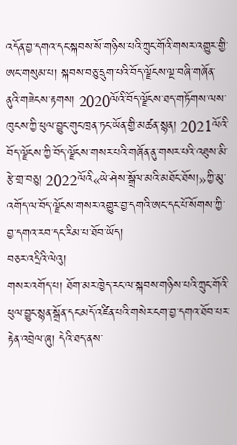འདོན་བྱ་དགའ་དང་སྐབས་སོ་གཉིས་པའི་ཀྲུང་གོའི་གསར་འགྱུར་གྱི་ཨང་གསུམ་པ། སྐབས་བཅུ་དྲུག་པའི་བོད་ལྗོངས་ལྔ་བཞི་གཞོན་ནུའི་གཟེངས་རྟགས། 2020ལོའི་བོད་ལྗོངས་ཐད་གཏོགས་ལས་ཁུངས་ཀྱི་ཕུལ་བྱུང་གུང་ཁྲན་ཏང་ཡོན་གྱི་མཚན་སྙན། 2021ལོའི་བོད་ལྗོངས་ཀྱི་བོད་ལྗོངས་གསར་པའི་གཞོན་ནུ་གསར་པའི་འཐུས་མི་རྩེ་གྲ་བཅུ། 2022ལོའི«ཡེ་ཤེས་སྒྲོལ་མའི་མཐོང་ཐོས།»ཀྱི་མུ་འགོད་ལ་བོད་ལྗོངས་གསར་འགྱུར་བྱ་དགའི་ཨང་དང་པོ་སོགས་ཀྱི་བྱ་དགའ་རབ་དང་རིམ་པ་ཐོབ་ཡོད།
བཅར་འདྲིའི་ལེའུ།
གསར་འགོད་པ། ཐོག་མར་ཁྱེད་རང་ལ་སྐབས་གཉིས་པའི་ཀྲུང་གོའི་ཕུལ་བྱུང་སྙན་སྒྲོན་དང་མདོ་འཛིན་པའི་གསེར་ངག་བྱ་དགའ་ཐོབ་པར་རྟེན་འབྲེལ་ཞུ། དེའི་ཐད་ནས་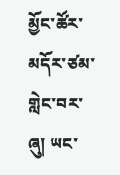མྱོང་ཚོར་མདོར་ཙམ་གླེང་བར་ཞུ། ཡང་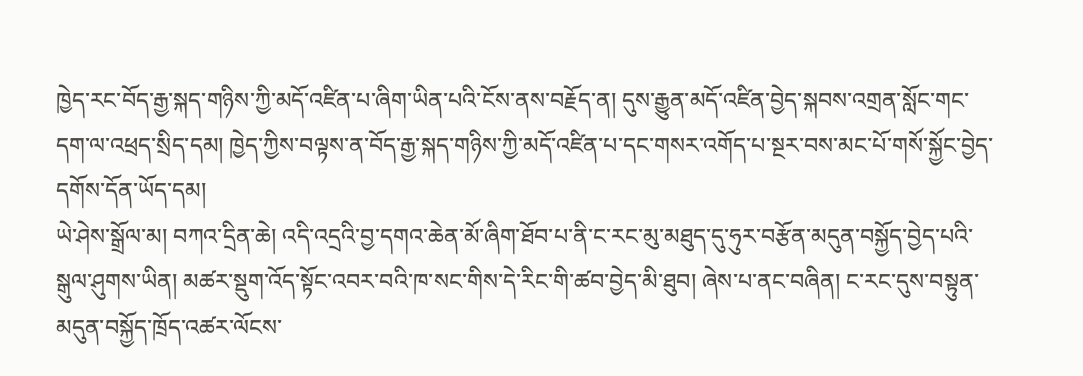ཁྱེད་རང་བོད་རྒྱ་སྐད་གཉིས་ཀྱི་མདོ་འཛིན་པ་ཞིག་ཡིན་པའི་ངོས་ནས་བརྗོད་ན། དུས་རྒྱུན་མདོ་འཛིན་བྱེད་སྐབས་འགྲན་སློང་གང་དག་ལ་འཕྲད་སྲིད་དམ། ཁྱེད་ཀྱིས་བལྟས་ན་བོད་རྒྱ་སྐད་གཉིས་ཀྱི་མདོ་འཛིན་པ་དང་གསར་འགོད་པ་སྔར་བས་མང་པོ་གསོ་སྐྱོང་བྱེད་དགོས་དོན་ཡོད་དམ།
ཡེ་ཤེས་སྒྲོལ་མ། བཀའ་དྲིན་ཆེ། འདི་འདྲའི་བྱ་དགའ་ཆེན་མོ་ཞིག་ཐོབ་པ་ནི་ང་རང་མུ་མཐུད་དུ་ཧུར་བརྩོན་མདུན་བསྐྱོད་བྱེད་པའི་སྒུལ་ཤུགས་ཡིན། མཚར་སྡུག་འོད་སྟོང་འབར་བའི་ཁ་སང་གིས་དེ་རིང་གི་ཚབ་བྱེད་མི་ཐུབ། ཞེས་པ་ནང་བཞིན། ང་རང་དུས་བསྟུན་མདུན་བསྐྱོད་ཁྲོད་འཚར་ལོངས་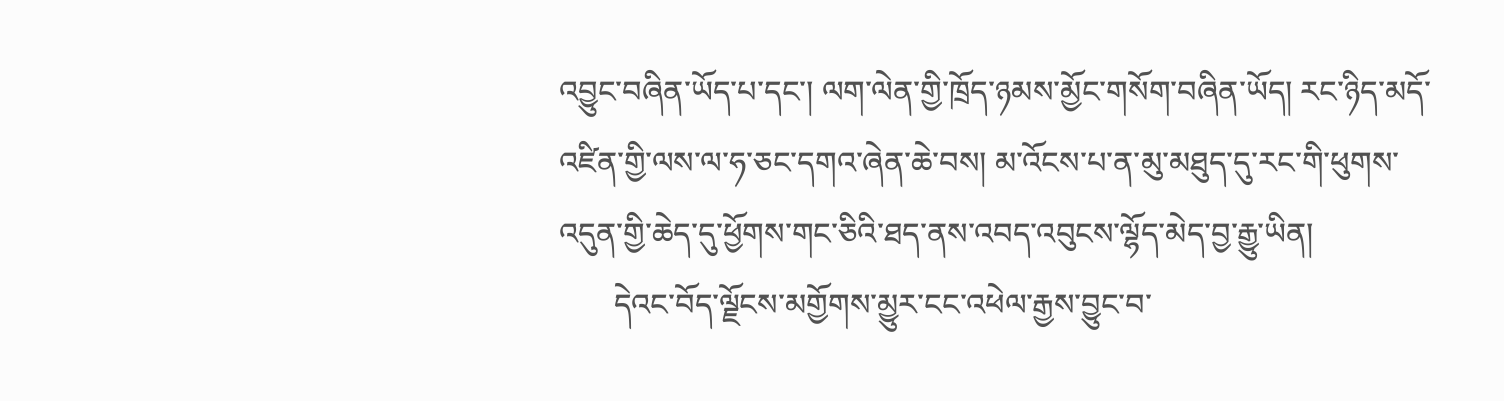འབྱུང་བཞིན་ཡོད་པ་དང་། ལག་ལེན་གྱི་ཁྲོད་ཉམས་མྱོང་གསོག་བཞིན་ཡོད། རང་ཉིད་མདོ་འཛིན་གྱི་ལས་ལ་ཧ་ཅང་དགའ་ཞེན་ཆེ་བས། མ་འོངས་པ་ན་མུ་མཐུད་དུ་རང་གི་ཕུགས་འདུན་གྱི་ཆེད་དུ་ཕྱོགས་གང་ཅིའི་ཐད་ནས་འབད་འབུངས་ལྷོད་མེད་བྱ་རྒྱུ་ཡིན།
       དེའང་བོད་ལྗོངས་མགྱོགས་མྱུར་ངང་འཕེལ་རྒྱས་བྱུང་བ་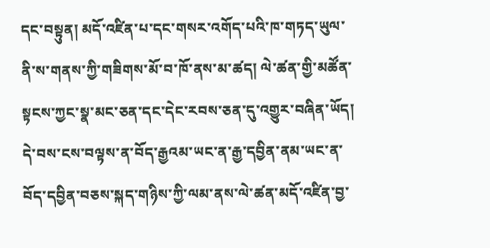དང་བསྟུན། མདོ་འཛིན་པ་དང་གསར་འགོད་པའི་ཁ་གཏད་ཡུལ་ནི་ས་གནས་ཀྱི་གཟིགས་མོ་བ་ཁོ་ནས་མ་ཚད། ལེ་ཚན་གྱི་མཚོན་སྟངས་ཀྱང་སྣ་མང་ཅན་དང་དེང་རབས་ཅན་དུ་འགྱུར་བཞིན་ཡོད། དེ་བས་ངས་བལྟས་ན་བོད་རྒྱའམ་ཡང་ན་རྒྱ་དབྱིན་ནམ་ཡང་ན་བོད་དབྱིན་བཅས་སྐད་གཉིས་ཀྱི་ལམ་ནས་ལེ་ཚན་མདོ་འཛིན་བྱ་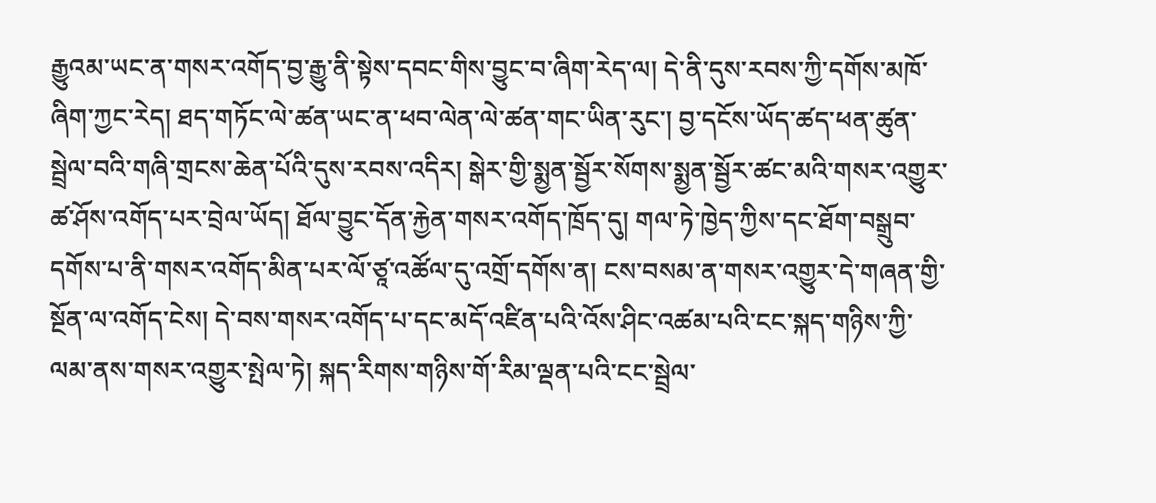རྒྱུའམ་ཡང་ན་གསར་འགོད་བྱ་རྒྱུ་ནི་སྟེས་དབང་གིས་བྱུང་བ་ཞིག་རེད་ལ། དེ་ནི་དུས་རབས་ཀྱི་དགོས་མཁོ་ཞིག་ཀྱང་རེད། ཐད་གཏོང་ལེ་ཚན་ཡང་ན་ཕབ་ལེན་ལེ་ཚན་གང་ཡིན་རུང་། བྱ་དངོས་ཡོད་ཚད་ཕན་ཚུན་སྦྲེལ་བའི་གཞི་གྲངས་ཆེན་པོའི་དུས་རབས་འདིར། སྒེར་གྱི་སྨྱན་སྦྱོར་སོགས་སྨྱན་སྦྱོར་ཚང་མའི་གསར་འགྱུར་ཚ་ཤོས་འགོད་པར་བྲེལ་ཡོད། ཐོལ་བྱུང་དོན་རྐྱེན་གསར་འགོད་ཁྲོད་དུ། གལ་ཏེ་ཁྱེད་ཀྱིས་དང་ཐོག་བསྒྲུབ་དགོས་པ་ནི་གསར་འགོད་མིན་པར་ལོ་ཙཱ་འཚོལ་དུ་འགྲོ་དགོས་ན། ངས་བསམ་ན་གསར་འགྱུར་དེ་གཞན་གྱི་སྔོན་ལ་འགོད་ངེས། དེ་བས་གསར་འགོད་པ་དང་མདོ་འཛིན་པའི་འོས་ཤིང་འཚམ་པའི་ངང་སྐད་གཉིས་ཀྱི་ལམ་ནས་གསར་འགྱུར་སྤེལ་ཏེ། སྐད་རིགས་གཉིས་གོ་རིམ་ལྡན་པའི་ངང་སྦྲེལ་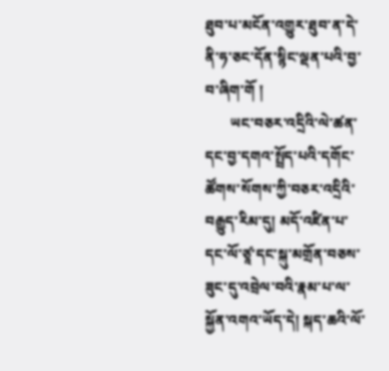ཐུབ་པ་མངོན་འགྱུར་ཐུབ་ན་དེ་ནི་ཧ་ཅང་དོན་སྙིང་ལྡན་པའི་བྱ་བ་ཞིག་གོ །
       ཡང་བཅར་འདྲིའི་ལེ་ཚན་དང་བྱ་དགའ་སྤྲོད་པའི་དགོང་ཚོགས་སོགས་ཀྱི་བཅར་འདྲིའི་བརྒྱུད་རིམ་དུ། མདོ་འཛིན་པ་དང་ལོ་ཙཱ་དང་སྐུ་མགྲོན་བཅས་ཟུང་དུ་འབྲེལ་བའི་རྣམ་པ་ལ་སྐྱོན་འགའ་ཡོད་དེ། སྐད་ཆའི་ལོ་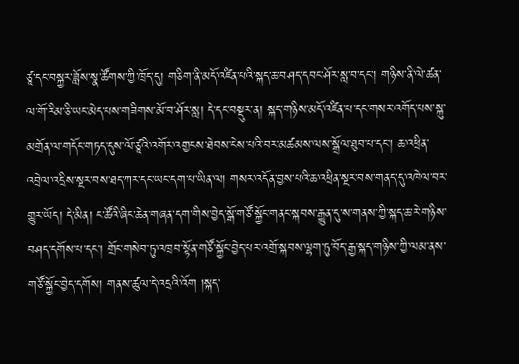ཙཱ་དང་བསྐྱར་ཟློས་སྣ་ཚོགས་ཀྱི་ཁྲོད་དུ། གཅིག་ནི་མདོ་འཛིན་པའི་སྐད་ཆ་བཤད་དབང་ཤོར་སླ་བ་དང་། གཉིས་ནི་ལེ་ཚན་ལ་གོ་རིམ་ཅི་ཡང་མེད་པས་གཟིགས་མོ་བ་ཤོར་སླ། དེ་དང་བསྡུར་ན། སྐད་གཉིས་མདོ་འཛིན་པ་དང་གསར་འགོད་པས་སྐུ་མགྲོན་ལ་གདོང་གཏད་དུས་ལོ་ཙཱའི་འགོར་འགྱངས་ཐེབས་ངེས་པའི་བར་མཚམས་ལས་སྒྲོལ་ཐུབ་པ་དང་། ཆ་འཕྲིན་འབྲེལ་འདྲིས་སྔར་བས་ཐད་ཀར་དང་ཡང་དག་པ་ཡིན་ལ། གསར་འདོན་བྱས་པའི་ཆ་འཕྲིན་སྔར་བས་གནད་དུ་འཁེལ་བར་གྱུར་ཡོད། དེ་མིན། ང་ཚོའི་ཞིང་ཆེན་གཞན་དག་གིས་བྱེད་སྒོ་གཙོ་སྐྱོང་གནང་སྐབས་རྒྱུན་དུ་ས་གནས་ཀྱི་སྐད་ཆ་རེ་གཉིས་བཤད་དགོས་པ་དང་། གྲོང་གསེབ་ཏུ་འཁྲབ་སྟོན་གཙོ་སྐྱོང་བྱེད་པར་འགྲོ་སྐབས་ལྷག་ཏུ་བོད་རྒྱ་སྐད་གཉིས་ཀྱི་ལམ་ནས་གཙོ་སྐྱོང་བྱེད་དགོས། གནས་ཚུལ་དེ་འདྲའི་འོག །སྐད་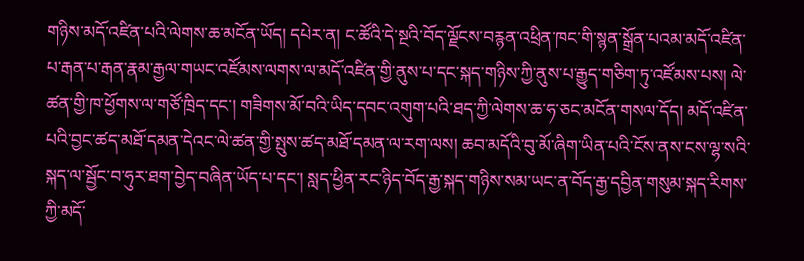གཉིས་མདོ་འཛིན་པའི་ལེགས་ཆ་མངོན་ཡོད། དཔེར་ན། ང་ཚོའི་དེ་སྔའི་བོད་ལྗོངས་བརྙན་འཕྲིན་ཁང་གི་སྙན་སྒྲོན་པའམ་མདོ་འཛིན་པ་རྒན་པ་རྒན་རྣམ་རྒྱལ་གཡང་འཛོམས་ལགས་ལ་མདོ་འཛིན་གྱི་ནུས་པ་དང་སྐད་གཉིས་ཀྱི་ནུས་པ་རྒྱུད་གཅིག་ཏུ་འཛོམས་པས། ལེ་ཚན་གྱི་ཁ་ཕྱོགས་ལ་གཙོ་ཁྲིད་དང་། གཟིགས་མོ་བའི་ཡིད་དབང་འགུག་པའི་ཐད་ཀྱི་ལེགས་ཆ་ཧ་ཅང་མངོན་གསལ་དོད། མདོ་འཛིན་པའི་བྱང་ཚད་མཐོ་དམན་དེའང་ལེ་ཚན་གྱི་སྤུས་ཚད་མཐོ་དམན་ལ་རག་ལས། ཆབ་མདོའི་བུ་མོ་ཞིག་ཡིན་པའི་ངོས་ནས་ངས་ལྷ་སའི་སྐད་ལ་སྦྱོང་བ་ཧུར་ཐག་བྱེད་བཞིན་ཡོད་པ་དང་། སླད་ཕྱིན་རང་ཉིད་བོད་རྒྱ་སྐད་གཉིས་སམ་ཡང་ན་བོད་རྒྱ་དབྱིན་གསུམ་སྐད་རིགས་ཀྱི་མདོ་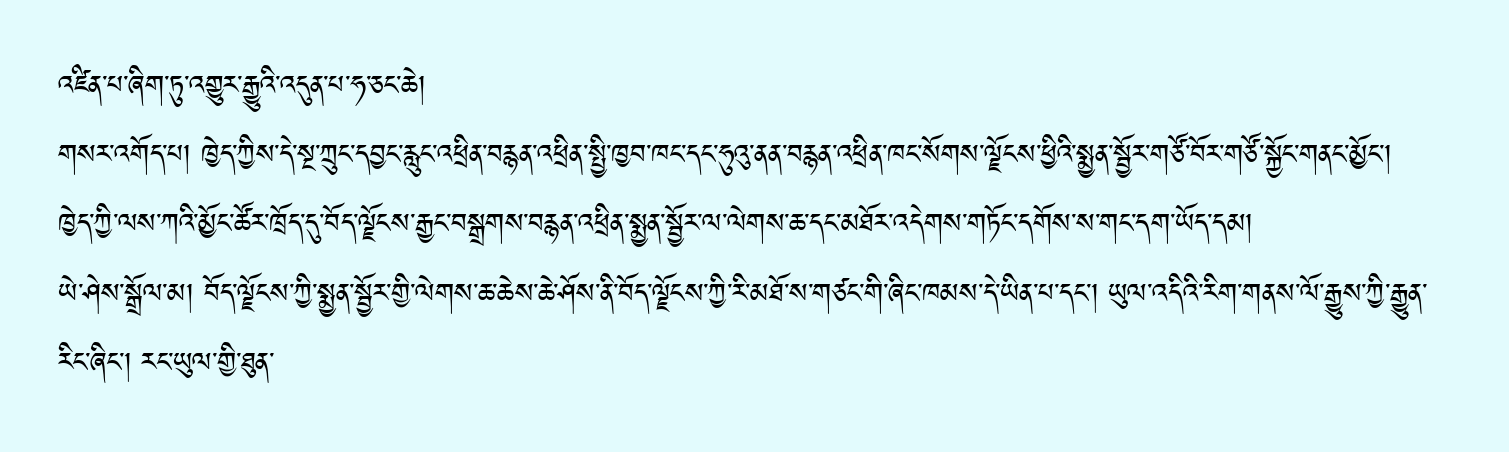འཛིན་པ་ཞིག་ཏུ་འགྱུར་རྒྱུའི་འདུན་པ་ཧ་ཅང་ཆེ།
གསར་འགོད་པ། ཁྱེད་ཀྱིས་དེ་སྔ་ཀྲུང་དབྱང་རླུང་འཕྲིན་བརྙན་འཕྲིན་སྤྱི་ཁྱབ་ཁང་དང་ཧུའུ་ནན་བརྙན་འཕྲིན་ཁང་སོགས་ལྗོངས་ཕྱིའི་སྨྱན་སྦྱོར་གཙོ་བོར་གཙོ་སྐྱོང་གནང་མྱོང་། ཁྱེད་ཀྱི་ལས་ཀའི་མྱོང་ཚོར་ཁྲོད་དུ་བོད་ལྗོངས་རྒྱང་བསྒྲགས་བརྙན་འཕྲིན་སྨྱན་སྦྱོར་ལ་ལེགས་ཆ་དང་མཐོར་འདེགས་གཏོང་དགོས་ས་གང་དག་ཡོད་དམ།
ཡེ་ཤེས་སྒྲོལ་མ། བོད་ལྗོངས་ཀྱི་སྨྱན་སྦྱོར་གྱི་ལེགས་ཆ་ཆེས་ཆེ་ཤོས་ནི་བོད་ལྗོངས་ཀྱི་རི་མཐོ་ས་གཙང་གི་ཞིང་ཁམས་དེ་ཡིན་པ་དང་། ཡུལ་འདིའི་རིག་གནས་ལོ་རྒྱུས་ཀྱི་རྒྱུན་རིང་ཞིང་། རང་ཡུལ་གྱི་ཐུན་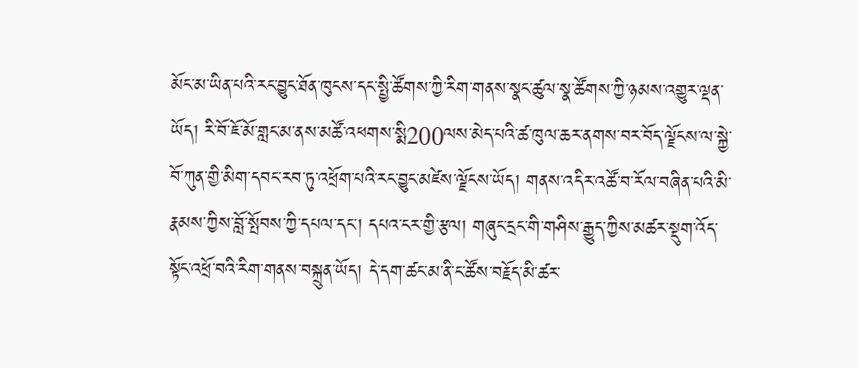མོང་མ་ཡིན་པའི་རང་བྱུང་ཐོན་ཁུངས་དང་སྤྱི་ཚོགས་ཀྱི་རིག་གནས་སྣང་ཚུལ་སྣ་ཚོགས་ཀྱི་ཉམས་འགྱུར་ལྡན་ཡོད། རི་བོ་ཇོ་མོ་གླང་མ་ནས་མཚོ་འཕགས་སྨི200ལས་མེད་པའི་ཚ་ཁུལ་ཆར་ནགས་བར་བོད་ལྗོངས་ལ་སྐྱེ་བོ་ཀུན་གྱི་མིག་དབང་རབ་ཏུ་འཕྲོག་པའི་རང་བྱུང་མཛེས་ལྗོངས་ཡོད། གནས་འདིར་འཚོ་བ་རོལ་བཞིན་པའི་མི་རྣམས་ཀྱིས་བློ་སྤོབས་ཀྱི་དཔལ་དང་། དཔའ་ངར་གྱི་རྩལ། གཞུང་དྲང་གི་གཤིས་རྒྱུད་ཀྱིས་མཚར་སྡུག་འོད་སྟོང་འཕྲོ་བའི་རིག་གནས་བསྐྲུན་ཡོད། དེ་དག་ཚང་མ་ནི་ང་ཚོས་བརྗོད་མི་ཚར་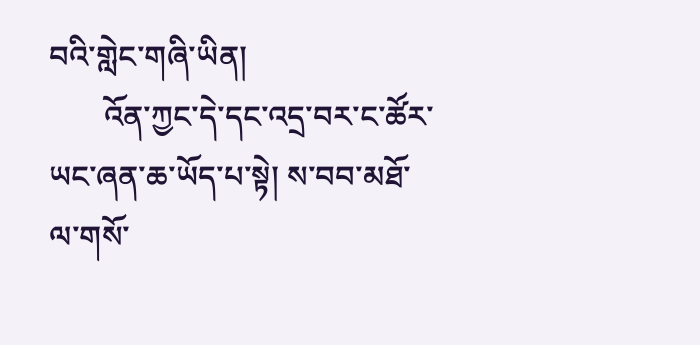བའི་གླེང་གཞི་ཡིན།
       འོན་ཀྱང་དེ་དང་འདྲ་བར་ང་ཚོར་ཡང་ཞན་ཆ་ཡོད་པ་སྟེ། ས་བབ་མཐོ་ལ་གསོ་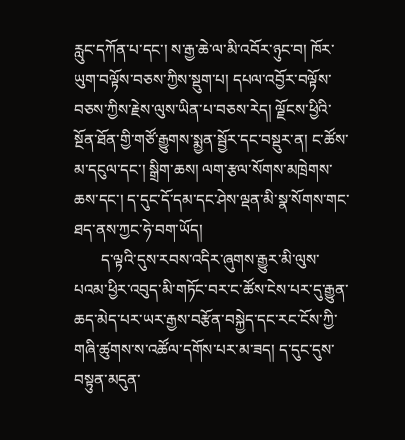རླུང་དཀོན་པ་དང་། ས་རྒྱ་ཆེ་ལ་མི་འབོར་ཉུང་བ། ཁོར་ཡུག་བལྟོས་བཅས་ཀྱིས་སྡུག་པ། དཔལ་འབྱོར་བལྟོས་བཅས་ཀྱིས་རྗེས་ལུས་ཡིན་པ་བཅས་རེད། ལྗོངས་ཕྱིའི་སྔོན་ཐོན་གྱི་གཙོ་རྒྱུགས་སྨྱན་སྦྱོར་དང་བསྡུར་ན། ང་ཚོས་མ་དངུལ་དང་། སྒྲིག་ཆས། ལག་རྩལ་སོགས་མཁྲེགས་ཆས་དང་། ད་དུང་དོ་དམ་དང་ཤེས་ལྡན་མི་སྣ་སོགས་གང་ཐད་ནས་ཀྱང་ཧེ་བག་ཡོད།
       ད་ལྟའི་དུས་རབས་འདིར་ཞུགས་རྒྱུར་མི་ལུས་པའམ་ཕྱིར་འབུད་མི་གཏོང་བར་ང་ཚོས་ངེས་པར་དུ་རྒྱུན་ཆད་མེད་པར་ཡར་རྒྱས་བརྩོན་བསྐྱེད་དང་རང་ངོས་ཀྱི་གཞི་ཚུགས་ས་འཚོལ་དགོས་པར་མ་ཟད། ད་དུང་དུས་བསྟུན་མདུན་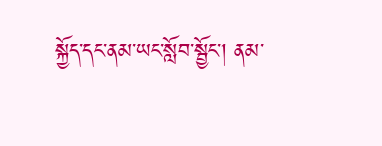སྐྱོད་དང་ནམ་ཡང་སློབ་སྦྱོང་། ནམ་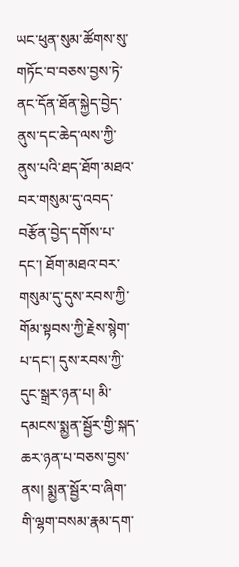ཡང་ཕུན་སུམ་ཚོགས་སུ་གཏོང་བ་བཅས་བྱས་ཏེ་ནང་དོན་ཐོན་སྐྱེད་བྱེད་ནུས་དང་ཆེད་ལས་ཀྱི་ནུས་པའི་ཐད་ཐོག་མཐའ་བར་གསུམ་དུ་འབད་བརྩོན་བྱེད་དགོས་པ་དང་། ཐོག་མཐའ་བར་གསུམ་དུ་དུས་རབས་ཀྱི་གོམ་སྟབས་ཀྱི་རྗེས་སྙེག་པ་དང་། དུས་རབས་ཀྱི་དུང་སྒྲར་ཉན་པ། མི་དམངས་སྨྱན་སྦྱོར་གྱི་སྐད་ཆར་ཉན་པ་བཅས་བྱས་ནས། སྨྱན་སྦྱོར་བ་ཞིག་གི་ལྷག་བསམ་རྣམ་དག་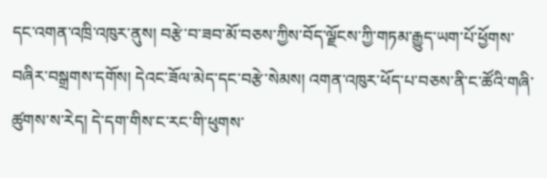དང་འགན་འཁྲི་འཁུར་ནུས། བརྩེ་བ་ཟབ་མོ་བཅས་ཀྱིས་བོད་ལྗོངས་ཀྱི་གཏམ་རྒྱུད་ཡག་པོ་ཕྱོགས་བཞིར་བསྒྲགས་དགོས། དེའང་ཟོལ་མེད་དང་བརྩེ་སེམས། འགན་འཁུར་ཕོད་པ་བཅས་ནི་ང་ཚོའི་གཞི་ཚུགས་ས་རེད། དེ་དག་གིས་ང་རང་གི་ཕུགས་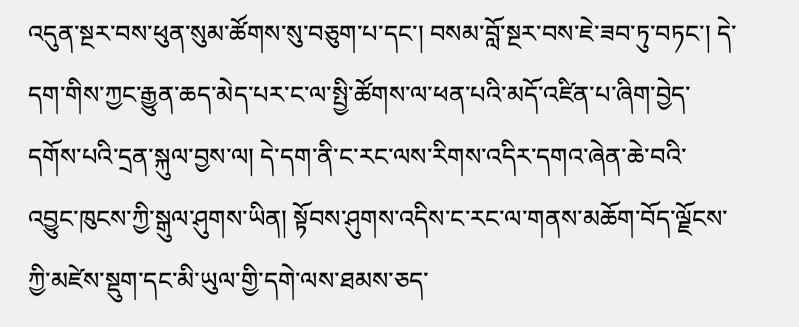འདུན་སྔར་བས་ཕུན་སུམ་ཚོགས་སུ་བཅུག་པ་དང་། བསམ་བློ་སྔར་བས་ཇེ་ཟབ་ཏུ་བཏང་། དེ་དག་གིས་ཀྱང་རྒྱུན་ཆད་མེད་པར་ང་ལ་སྤྱི་ཚོགས་ལ་ཕན་པའི་མདོ་འཛིན་པ་ཞིག་བྱེད་དགོས་པའི་དྲན་སྐུལ་བྱས་ལ། དེ་དག་ནི་ང་རང་ལས་རིགས་འདིར་དགའ་ཞེན་ཆེ་བའི་འབྱུང་ཁུངས་ཀྱི་སྒུལ་ཤུགས་ཡིན། སྟོབས་ཤུགས་འདིས་ང་རང་ལ་གནས་མཆོག་བོད་ལྗོངས་ཀྱི་མཛེས་སྡུག་དང་མི་ཡུལ་གྱི་དགེ་ལས་ཐམས་ཅད་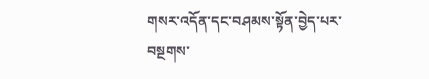གསར་འདོན་དང་བཤམས་སྟོན་བྱེད་པར་བསྔགས་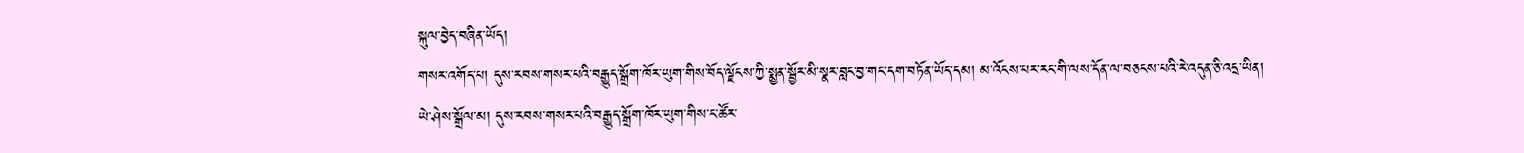སྐུལ་བྱེད་བཞིན་ཡོད།
གསར་འགོད་པ། དུས་རབས་གསར་པའི་བརྒྱུད་སྒྲོག་ཁོར་ཡུག་གིས་བོད་ལྗོངས་ཀྱི་སྨྱན་སྦྱོར་མི་སྣར་བླང་བྱ་གང་དག་བཏོན་ཡོད་དམ། མ་འོངས་པར་རང་གི་ལས་དོན་ལ་བཅངས་པའི་རེ་འདུན་ཅི་འདྲ་ཡིན།
ཡེ་ཤེས་སྒྲོལ་མ། དུས་རབས་གསར་པའི་བརྒྱུད་སྒྲོག་ཁོར་ཡུག་གིས་ང་ཚོར་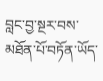བླང་བྱ་སྔར་བས་མཐོན་པོ་བཏོན་ཡོད་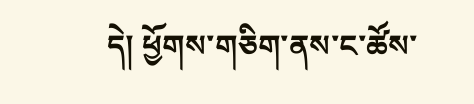དེ། ཕྱོགས་གཅིག་ནས་ང་ཚོས་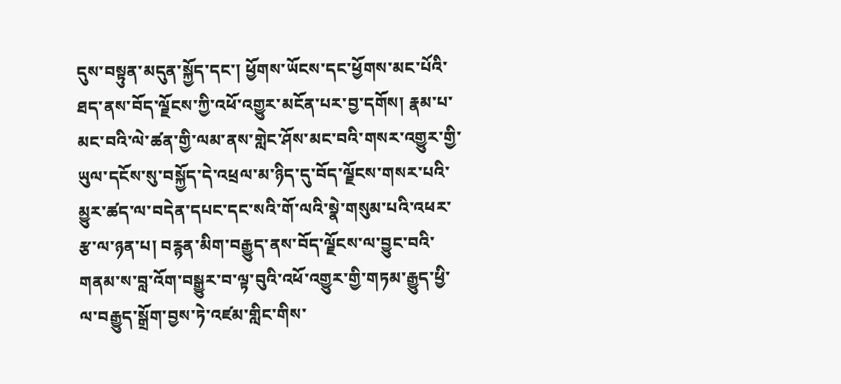དུས་བསྟུན་མདུན་སྐྱོད་དང་། ཕྱོགས་ཡོངས་དང་ཕྱོགས་མང་པོའི་ཐད་ནས་བོད་ལྗོངས་ཀྱི་འཕོ་འགྱུར་མངོན་པར་བྱ་དགོས། རྣམ་པ་མང་བའི་ལེ་ཚན་གྱི་ལམ་ནས་གླེང་ཤོས་མང་བའི་གསར་འགྱུར་གྱི་ཡུལ་དངོས་སུ་བསྐྱོད་དེ་འཕྲལ་མ་ཉིད་དུ་བོད་ལྗོངས་གསར་པའི་མྱུར་ཚད་ལ་བདེན་དཔང་དང་སའི་གོ་ལའི་སྣེ་གསུམ་པའི་འཕར་རྩ་ལ་ཉན་པ། བརྙན་མིག་བརྒྱུད་ནས་བོད་ལྗོངས་ལ་བྱུང་བའི་གནམ་ས་བླ་འོག་བསྒྱུར་བ་ལྟ་བུའི་འཕོ་འགྱུར་གྱི་གཏམ་རྒྱུད་ཕྱི་ལ་བརྒྱུད་སྒྲོག་བྱས་ཏེ་འཛམ་གླིང་གིས་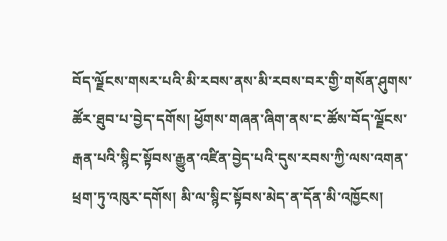བོད་ལྗོངས་གསར་པའི་མི་རབས་ནས་མི་རབས་བར་གྱི་གསོན་ཤུགས་ཚོར་ཐུབ་པ་བྱེད་དགོས། ཕྱོགས་གཞན་ཞིག་ནས་ང་ཚོས་བོད་ལྗོངས་རྒན་པའི་སྙིང་སྟོབས་རྒྱུན་འཛིན་བྱེད་པའི་དུས་རབས་ཀྱི་ལས་འགན་ཕྲག་ཏུ་འཁུར་དགོས། མི་ལ་སྙིང་སྟོབས་མེད་ན་དོན་མི་འཁྱོངས།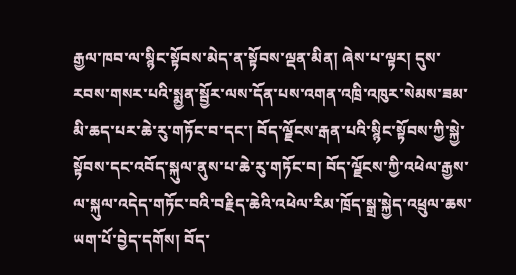རྒྱལ་ཁབ་ལ་སྙིང་སྟོབས་མེད་ན་སྟོབས་ལྡན་མིན། ཞེས་པ་ལྟར། དུས་རབས་གསར་པའི་སྨྱན་སྦྱོར་ལས་དོན་པས་འགན་འཁྲི་འཁུར་སེམས་ཟམ་མི་ཆད་པར་ཆེ་རུ་གཏོང་བ་དང་། བོད་ལྗོངས་རྒན་པའི་སྙིང་སྟོབས་ཀྱི་སྐྱེ་སྟོབས་དང་འབོད་སྐུལ་ནུས་པ་ཆེ་རུ་གཏོང་བ། བོད་ལྗོངས་ཀྱི་འཕེལ་རྒྱས་ལ་སྐུལ་འདེད་གཏོང་བའི་བརྗིད་ཆེའི་འཕེལ་རིམ་ཁྲོད་སྒྲ་སྐྱེད་འཕྲུལ་ཆས་ཡག་པོ་བྱེད་དགོས། བོད་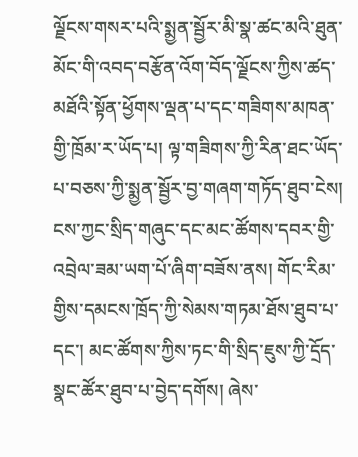ལྗོངས་གསར་པའི་སྨྱན་སྦྱོར་མི་སྣ་ཚང་མའི་ཐུན་མོང་གི་འབད་བརྩོན་འོག་བོད་ལྗོངས་ཀྱིས་ཚད་མཐོའི་སྟོན་ཕྱོགས་ལྡན་པ་དང་གཟིགས་མཁན་གྱི་ཁྲོམ་ར་ཡོད་པ། ལྟ་གཟིགས་ཀྱི་རིན་ཐང་ཡོད་པ་བཅས་ཀྱི་སྨྱན་སྦྱོར་བྱ་གཞག་གཏོད་ཐུབ་ངེས། ངས་ཀྱང་སྲིད་གཞུང་དང་མང་ཚོགས་དབར་གྱི་འབྲེལ་ཟམ་ཡག་པོ་ཞིག་བཟོས་ནས། གོང་རིམ་གྱིས་དམངས་ཁྲོད་ཀྱི་སེམས་གཏམ་ཐོས་ཐུབ་པ་དང་། མང་ཚོགས་ཀྱིས་ཏང་གི་སྲིད་ཇུས་ཀྱི་དྲོད་སྣང་ཚོར་ཐུབ་པ་བྱེད་དགོས། ཞེས་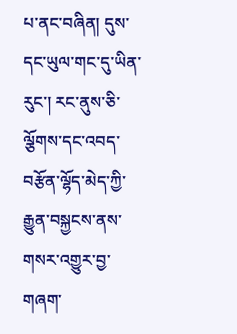པ་ནང་བཞིན། དུས་དང་ཡུལ་གང་དུ་ཡིན་རུང་། རང་ནུས་ཅི་ལྕོགས་དང་འབད་བརྩོན་ལྷོད་མེད་ཀྱི་རྒྱུན་བསྐྱངས་ནས་གསར་འགྱུར་བྱ་གཞག་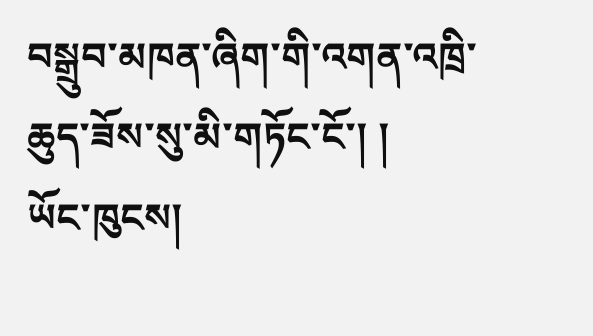བསྒྲུབ་མཁན་ཞིག་གི་འགན་འཁྲི་ཆུད་ཟོས་སུ་མི་གཏོང་ངོ་། །
ཡོང་ཁུངས།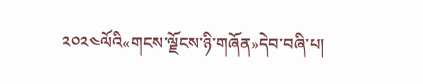༢༠༢༤ལོའི«གངས་ལྗོངས་ཉི་གཞོན»དེབ་བཞི་པ།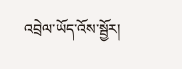འབྲེལ་ཡོད་འོས་སྦྱོར།